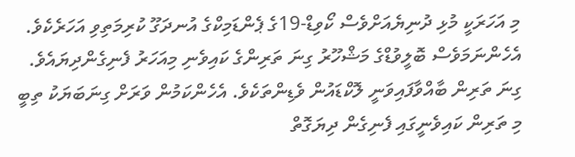މި އަހަރަކީ މުޅި ދުނިޔެއަށްވެސް ކޯވިޑް-19ގެ ޕެންޑަމިކްގެ އުނދަގޫ ކުރިމަތިވި އަހަރެކެވެ. އެހެންނަމަވެސް ބޮލީވުޑްގެ މަޝްހޫރު ގިނަ ތަރިންގެ ކައިވެނި މިއަހަރު ފެނިގެންދިޔައެވެ. ގިނަ ތަރިން ބާއްވާފައިވަނީ ލޮކްޑައުން ވެޑިންތަކެވެ. އެހެންކަމުން ވަރަށް ގިނަބަޔަކު ތިބީ މި ތަރިން ކައިވެނީގައި ފެނިގެން ދިޔަގޮތް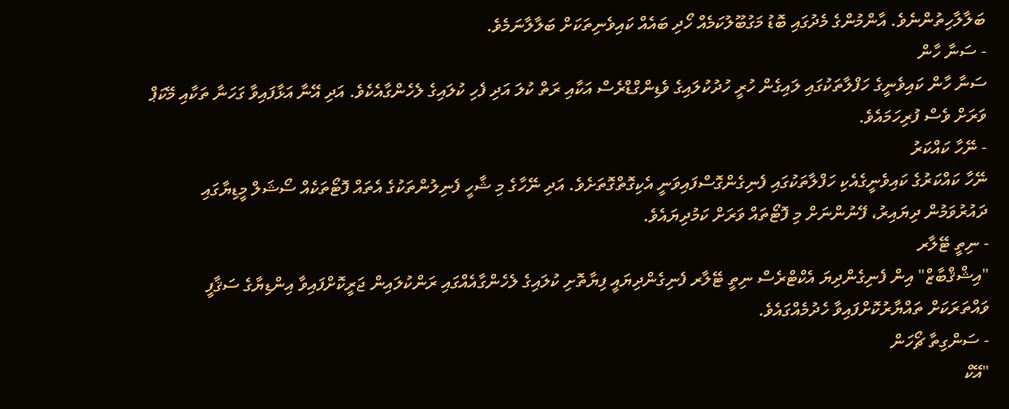ބަލާލާހިތުންނެވެ. އާންމުންގެ މެދުގައި ބޮޑު މަގުބޫލުކަމެއް ހޯދި ބައެއް ކައިވެނިތަކަށް ބަލާލާނަމެވެ.
- ސަނާ ހާން
ސަނާ ހާން ކައިވެނީގެ ހަފްލާތަކުގައި ލައިގެން ހުރީ ހުދުކުލައިގެ ވެޑިންގްޑްރެސް އަކާއި ރަތް ކުލަ އަދި ފެހި ކުލައިގެ ލެހެންގާއެކެވެ. އަދި އޭނާ އަޅާފައިވާ ގަހަނާ ތަކާއި މޭކަޕް ވަރަށް ވެސް ފުރިހަމައެވެ.
- ނޭހާ ކައްކަރު
ނޭހާ ކައްކަރުގެ ކައިވެނީގެއެކި ހަފްލާތަކުގައި ފެނިގެންގޮސްފައިވަނީ އެކިގޮތްގޮތަށެވެ. އަދި ނޭހާގެ މި ޝާހީ ފެނިލުންތަކުގެ އެތައް ފޮޓޯތަކެއް ސޯޝަލް މީޑިޔާގައި ދައުރުވަމުން ދިޔައިރު، ފޭނުންނަށް މި ފޮޓޯތައް ވަރަށް ކަމުދިޔައެވެ.
- ނިތީ ޓޭލާރ
"އިޝްޤްބާޒް" އިން ފެނިގެންދިޔަ އެކްޓްރެސް ނިތީ ޓޭލާރ ފެނިގެންދިޔައީ ފިޔާތޮށި ކުލައިގެ ލެހެންގާއެއްގައި ރަންކުލައިން ޖަރީކޮށްފައިވާ އިންޑިޔާގެ ސަޤާފީ ވައްތަރަކަށް ތައްޔާރުކޮށްފައިވާ ހެދުމެއްގައެވެ.
- ސަންގިތާ ޗޯހަން
"އޭކް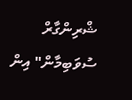ޝްރިންގާރް ސުވަބިމާން" އިން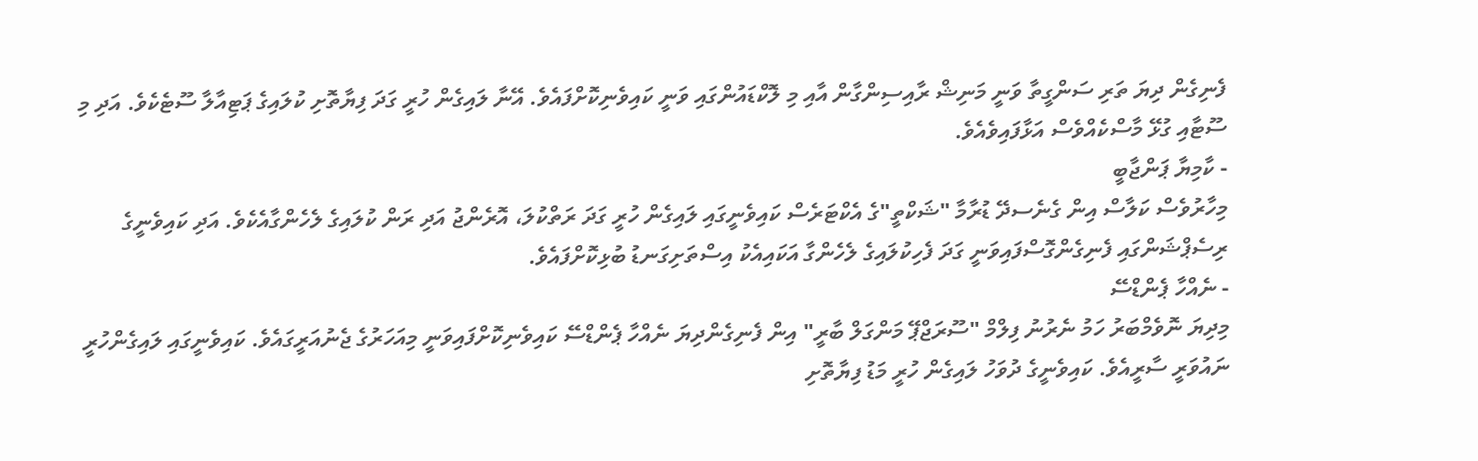ފެނިގެން ދިޔަ ތަރި ސަންގީތާ ވަނީ މަނިޝް ރާއިސިންގާން އާއި މި ލޮކްޑައުންގައި ވަނީ ކައިވެނިކޮށްފައެވެ. އޭނާ ލައިގެން ހުރީ ގަދަ ފިޔާތޮށި ކުލައިގެ ޕަޓިއާލާ ސޫޓެކެވެ. އަދި މި ސޫޓާއި ގުޅޭ މާސްކެއްވެސް އަޅާފައިވެއެވެ.
- ކާމިޔާ ޕަންޖާބީ
މިހާރުވެސް ކަލާސް އިން ގެނެސދޭ ޑުރާމާ "ޝަކްތީ"ގެ އެކްޓަރެސް ކައިވެނީގައި ލައިގެން ހުރީ ގަދަ ރަތްކުލަ، އޮރެންޖު އަދި ރަން ކުލައިގެ ލެހެންގާއެކެވެ. އަދި ކައިވެނީގެ ރިސެޕްޝަންގައި ފެނިގެންގޮސްފައިވަނީ ގަދަ ފެހިކުލައިގެ ލެހެންގާ އަކައިއެކު އިސްތަށިގަނޑު ބުޅިކޮށްފައެވެ.
- ނެއްހާ ޕެންޑްސޭ
މިދިޔަ ނޮވެމްބަރު ހަމު ނެރުނު ފިލްމް "ސޫރަޖްޕޭ މަންގަލް ބާރީ" އިން ފެނިގެންދިޔަ ނެއްހާ ޕެންޑްސޭ ކައިވެނިކޮށްފައިވަނީ މިއަހަރުގެ ޖެނުއަރީގައެވެ. ކައިވެނީގައި ލައިގެންހުރީ ނައުވަރީ ސާރީއެވެ. ކައިވެނީގެ ދުވަހު ލައިގެން ހުރީ މަޑު ފިޔާތޮށި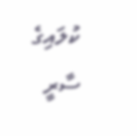ކުލައިގެ ސާރީ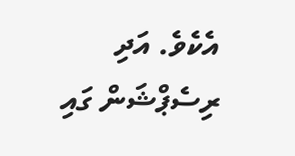އެކެވެ. އަދި ރިސެޕްޝަން ގައި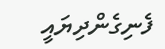ފެނިގެންދިޔައީ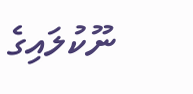ނޫކުލައިގެ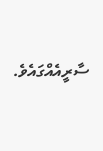ސާރީއެއްގައެވެ.